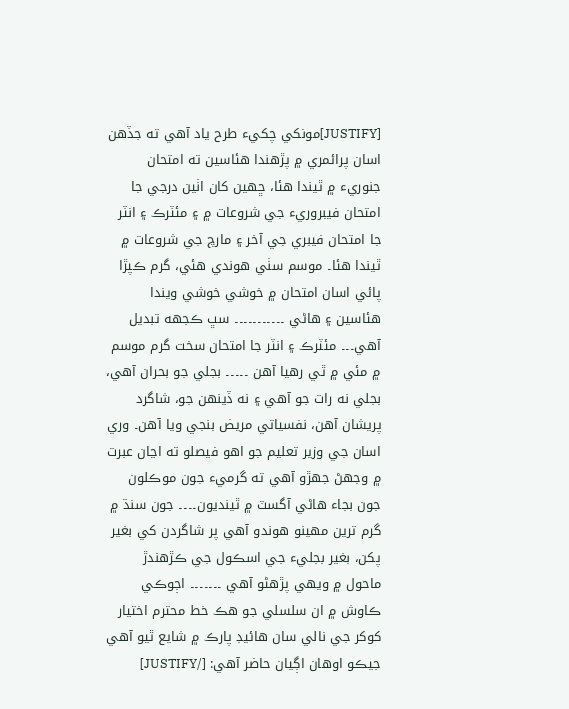[JUSTIFY]مونکي چکيء طرح ياد آهي ته جڏهن اسان پرائمري ۾ پڙهندا هئاسين ته امتحان جنوريء ۾ ٿيندا هئا، ڇهين کان اٺين درجي جا امتحان فيبروريء جي شروعات ۾ ۽ مئٽرڪ ۽ انٽر جا امتحان فيبري جي آخر ۽ مارچ جي شروعات ۾ ٿيندا هئا۔ موسم سٺي هوندي هئي، گرم ڪپڙا پائي اسان امتحان ۾ خوشي خوشي ويندا هئاسين ۽ هاڻي ۔۔۔۔۔۔۔۔۔۔۔ سڀ ڪجهه تبديل آهي۔۔۔ مئٽرڪ ۽ انٽر جا امتحان سخت گرم موسم ۾ مئي ۾ ٿي رهيا آهن ۔۔۔۔۔ بجلي جو بحران آهي، بجلي نه رات جو آهي ۽ نه ڏينهن جو، شاگرد پريشان آهن، نفسياتي مريض بنجي ويا آهن۔ وري اسان جي وزير تعليم جو اهو فيصلو ته اڃان عبرت ۾ وجهڻ جهڙو آهي ته گرميء جون موڪلون جون بجاء هاڻي آگسٽ ۾ ٿينديون۔۔۔۔ جون سنڌ ۾ گرم ترين مهينو هوندو آهي پر شاگردن کي بغير پکن، بغير بجليء جي اسڪول جي ڪڙهندڙ ماحول ۾ ويهي پڙهڻو آهي ۔۔۔۔۔۔۔ اڄوڪي ڪاوش ۾ ان سلسلي جو هڪ خط محترم اختيار کوکر جي نالي سان هائيڊ پارڪ ۾ شايع ٿيو آهي جيڪو اوهان اڳيان حاضر آهي: [/JUSTIFY]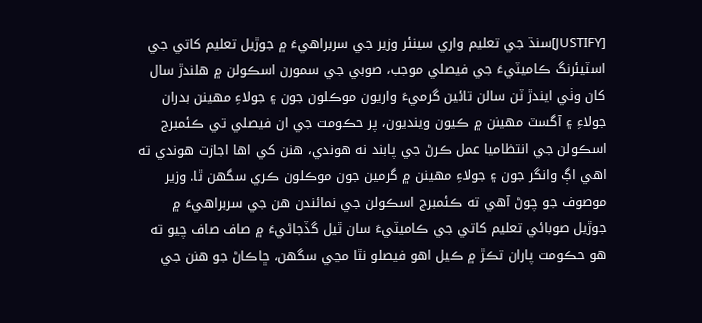[JUSTIFY]سنڌ جي تعليم واري سينئر وزير جي سربراهيءَ ۾ جوڙيل تعليم کاتي جي اسٽيئرنگ ڪاميٽيءَ جي فيصلي موجب، صوبي جي سمورن اسڪولن ۾ هلندڙ سال کان وٺي ايندڙ ٽن سالن تائين گرميءَ واريون موڪلون جون ۽ جولاءِ مهينن بدران جولاءِ ۽ آگسٽ مهينن ۾ ڪيون وينديون، پر حڪومت جي ان فيصلي تي ڪئمبرج اسڪولن جي انتظاميا عمل ڪرڻ جي پابند نه هوندي، هنن کي اها اجازت هوندي ته اهي اڳ وانگر جون ۽ جولاءِ مهينن ۾ گرمين جون موڪلون ڪري سگهن ٿا. وزير موصوف جو چوڻ آهي ته ڪئمبرج اسڪولن جي نمائندن هن جي سربراهيءَ ۾ جوڙيل صوبائي تعليم کاتي جي ڪاميٽيءَ سان ٿيل گڏجاڻيءَ ۾ صاف صاف چيو ته هو حڪومت پاران تڪڙ ۾ ڪيل اهو فيصلو نٿا مڃي سگهن، ڇاڪاڻ جو هنن جي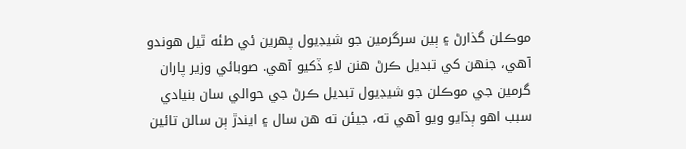موڪلن گذارڻ ۽ ٻين سرگرمين جو شيڊيول پهرين ئي طئه ٿيل هوندو آهي، جنهن کي تبديل ڪرڻ هنن لاءِ ڏکيو آهي. صوبائي وزير پاران گرمين جي موڪلن جو شيڊيول تبديل ڪرڻ جي حوالي سان بنيادي سبب اهو ٻڌايو ويو آهي ته، جيئن ته هن سال ۽ ايندڙ ٻن سالن تائين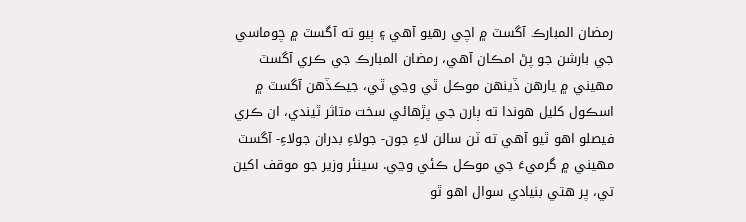رمضان المبارڪ آگسٽ ۾ اچي رهيو آهي ۽ ٻيو ته آگسٽ ۾ چوماسي جي بارشن جو پڻ امڪان آهي، رمضان المبارڪ جي ڪري آگسٽ مهيني ۾ يارهن ڏينهن موڪل ٿي وڃي ٿي، جيڪڏهن آگسٽ ۾ اسڪول کليل هوندا ته ٻارن جي پڙهائي سخت متاثر ٿيندي، ان ڪري فيصلو اهو ٿيو آهي ته ٽن سالن لاءِ جون- جولاءِ بدران جولاءِ- آگسٽ مهيني ۾ گرميءَ جي موڪل ڪئي وڃي. سينئر وزير جو موقف اکين تي، پر هتي بنيادي سوال اهو ٿو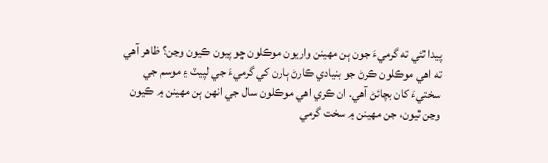پيدا ٿئي ته گرميءَ جون ٻن مهينن واريون موڪلون ڇو پيون ڪيون وڃن؟ ظاهر آهي ته اهي موڪلون ڪرڻ جو بنيادي ڪارڻ ٻارن کي گرميءَ جي لپيٽ ۽ موسم جي سختيءَ کان بچائڻ آهي. ان ڪري اهي موڪلون سال جي انهن ٻن مهينن ۾ ڪيون وڃن ٿيون، جن مهينن ۾ سخت گرمي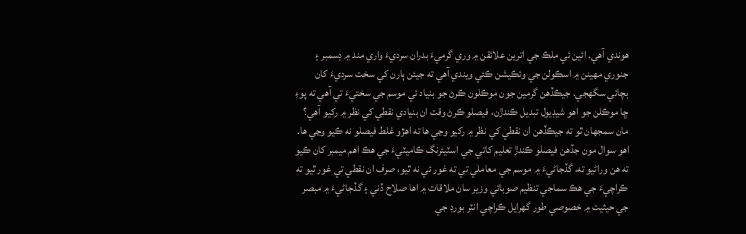هوندي آهي. ائين ئي ملڪ جي اترين علائقن ۾ وري گرميءَ بدران سرديءَ واري مند ۾ ڊسمبر ۽ جنوري مهينن ۾ اسڪولن جي وئڪيشن ڪئي ويندي آهي ته جيئن ٻارن کي سخت سرديءَ کان بچائي سگهجي. جيڪڏهن گرمين جون موڪلون ڪرڻ جو بنياد ئي موسم جي سختيءَ تي آهي ته پوءِ ڇا موڪلن جو اهو شيڊيول تبديل ڪندڙن، فيصلو ڪرڻ وقت ان بنيادي نقطي کي نظر ۾ رکيو آهي؟ مان سمجهان ٿو ته جيڪڏهن ان نقطي کي نظر ۾ رکيو وڃي ها ته اهڙو غلط فيصلو نه ڪيو وڃي ها. اهو سوال مون جڏهن فيصلو ڪندڙ تعليم کاتي جي اسٽيئرنگ ڪاميٽيءَ جي هڪ اهم ميمبر کان ڪيو ته هن وراڻيو ته، گڏجاڻيءَ ۾ موسم جي معاملي تي ته غور ئي نه ٿيو، صرف ان نقطي تي غور ٿيو ته ڪراچيءَ جي هڪ سماجي تنظيم صوبائي وزير سان ملاقات ۾ اها صلاح ڏني ۽ گڏجاڻيءَ ۾ مبصر جي حيثيت ۾ خصوصي طور گهرايل ڪراچي انٽر بورڊ جي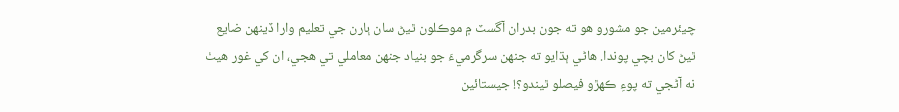چيئرمين جو مشورو هو ته جون بدران آگسٽ ۾ موڪلون ٿيڻ سان ٻارن جي تعليم وارا ڏينهن ضايع ٿيڻ کان بچي پوندا. هاڻي ٻڌايو ته جنهن سرگرميءَ جو بنياد جنهن معاملي تي هجي، ان کي غور هيٺ نه آڻجي ته پوءِ ڪهڙو فيصلو ٿيندو؟! جيستائين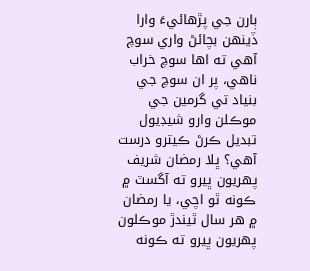ٻارن جي پڙهائيءَ وارا ڏينهن بچائڻ واري سوچ آهي ته اها سوچ خراب ناهي، پر ان سوچ جي بنياد تي گرمين جي موڪلن وارو شيڊيول تبديل ڪرڻ ڪيترو درست آهي؟ ڀلا رمضان شريف پهريون ڀيرو ته آگسٽ ۾ ڪونه ٿو اچي، يا رمضان ۾ هر سال ٿيندڙ موڪلون پهريون ڀيرو ته ڪونه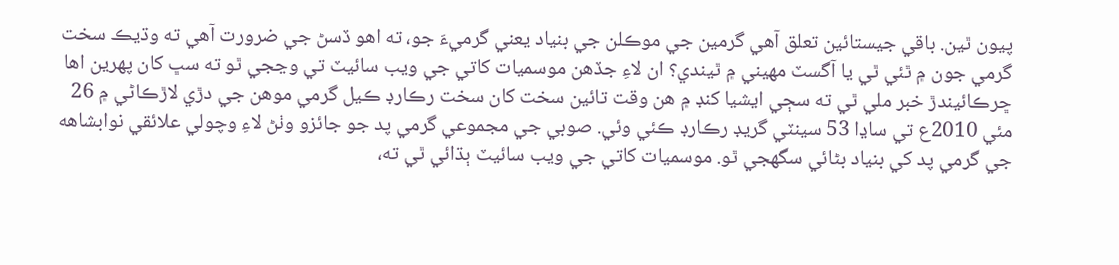پيون ٿين. باقي جيستائين تعلق آهي گرمين جي موڪلن جي بنياد يعني گرميءَ جو، ته اهو ڏسڻ جي ضرورت آهي ته وڌيڪ سخت گرمي جون ۾ ٿئي ٿي يا آگسٽ مهيني ۾ ٿيندي؟ ان لاءِ جڏهن موسميات کاتي جي ويب سائيٽ تي وڃجي ٿو ته سڀ کان پهرين اها ڇرڪائيندڙ خبر ملي ٿي ته سڄي ايشيا کنڊ ۾ هن وقت تائين سخت کان سخت رڪارڊ ڪيل گرمي موهن جي دڙي لاڙڪاڻي ۾ 26 مئي 2010ع تي ساڍا 53 سينٽي گريڊ رڪارڊ ڪئي وئي. صوبي جي مجموعي گرمي پد جو جائزو وٺڻ لاءِ وچولي علائقي نوابشاهه جي گرمي پد کي بنياد بڻائي سگهجي ٿو. موسميات کاتي جي ويب سائيٽ ٻڌائي ٿي ته،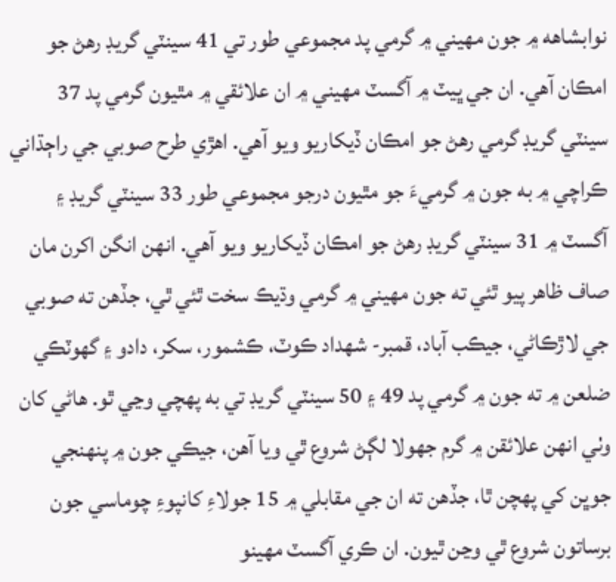نوابشاهه ۾ جون مهيني ۾ گرمي پد مجموعي طور تي 41 سينٽي گريڊ رهڻ جو امڪان آهي. ان جي ڀيٽ ۾ آگسٽ مهيني ۾ ان علائقي ۾ مٿيون گرمي پد 37 سينٽي گريڊ گرمي رهڻ جو امڪان ڏيکاريو ويو آهي. اهڙي طرح صوبي جي راڄڌاني ڪراچي ۾ به جون ۾ گرميءَ جو مٿيون درجو مجموعي طور 33 سينٽي گريڊ ۽ آگسٽ ۾ 31 سينٽي گريڊ رهڻ جو امڪان ڏيکاريو ويو آهي. انهن انگن اکرن مان صاف ظاهر پيو ٿئي ته جون مهيني ۾ گرمي وڌيڪ سخت ٿئي ٿي، جڏهن ته صوبي جي لاڙڪاڻي، جيڪب آباد، قمبر- شهداد ڪوٽ، ڪشمور، سکر، دادو ۽ گهوٽڪي ضلعن ۾ ته جون ۾ گرمي پد 49 ۽ 50 سينٽي گريڊ تي به پهچي وڃي ٿو. هاڻي کان وٺي انهن علائقن ۾ گرم جهولا لڳڻ شروع ٿي ويا آهن، جيڪي جون ۾ پنهنجي جوڀن کي پهچن ٿا، جڏهن ته ان جي مقابلي ۾ 15 جولاءِ کانپوءِ چوماسي جون برساتون شروع ٿي وڃن ٿيون. ان ڪري آگسٽ مهينو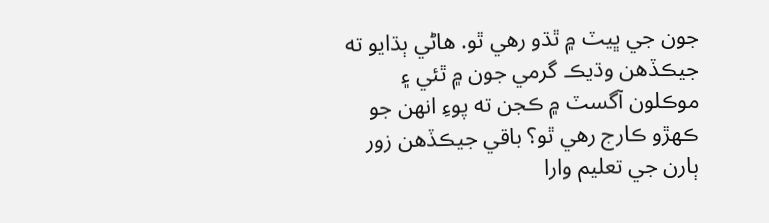جون جي ڀيٽ ۾ ٿڌو رهي ٿو. هاڻي ٻڌايو ته جيڪڏهن وڌيڪ گرمي جون ۾ ٿئي ۽ موڪلون آگسٽ ۾ ڪجن ته پوءِ انهن جو ڪهڙو ڪارج رهي ٿو؟ باقي جيڪڏهن زور ٻارن جي تعليم وارا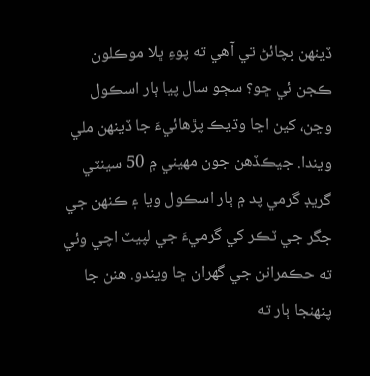ڏينهن بچائڻ تي آهي ته پوءِ ڀلا موڪلون ڪجن ئي ڇو؟ سڄو سال پيا ٻار اسڪول وڃن، کين اڃا وڌيڪ پڙهائيءَ جا ڏينهن ملي ويندا. جيڪڏهن جون مهيني ۾ 50 سينٽي گريڊ گرمي پد ۾ ٻار اسڪول ويا ۽ ڪنهن جي جگر جي ٽڪر کي گرميءَ جي لپيٽ اچي وئي ته حڪمرانن جي گهران ڇا ويندو. هنن جا پنهنجا ٻار ته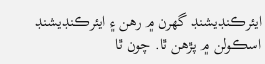ايئرڪنڊيشنڊ گهرن ۾ رهن ۽ ايئرڪنڊيشنڊ اسڪولن ۾ پڙهن ٿا. چون ٿا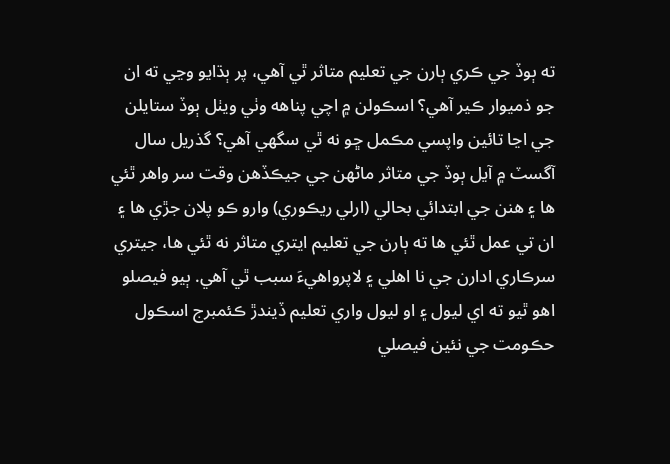ته ٻوڏ جي ڪري ٻارن جي تعليم متاثر ٿي آهي، پر ٻڌايو وڃي ته ان جو ذميوار ڪير آهي؟ اسڪولن ۾ اچي پناهه وٺي ويٺل ٻوڏ ستايلن جي اڃا تائين واپسي مڪمل ڇو نه ٿي سگهي آهي؟ گذريل سال آگسٽ ۾ آيل ٻوڏ جي متاثر ماڻهن جي جيڪڏهن وقت سر واهر ٿئي ها ۽ هنن جي ابتدائي بحالي (ارلي ريڪوري) وارو ڪو پلان جڙي ها ۽ ان تي عمل ٿئي ها ته ٻارن جي تعليم ايتري متاثر نه ٿئي ها، جيتري سرڪاري ادارن جي نا اهلي ۽ لاپرواهيءَ سبب ٿي آهي. ٻيو فيصلو اهو ٿيو ته اي ليول ۽ او ليول واري تعليم ڏيندڙ ڪئمبرج اسڪول حڪومت جي نئين فيصلي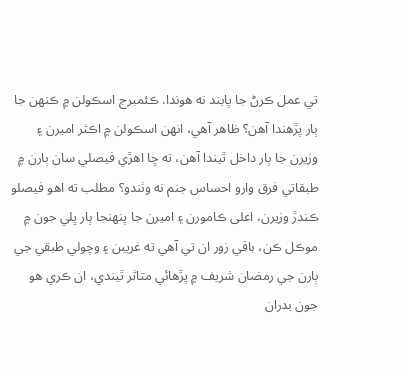تي عمل ڪرڻ جا پابند نه هوندا. ڪئمبرج اسڪولن ۾ ڪنهن جا ٻار پڙهندا آهن؟ ظاهر آهي، انهن اسڪولن ۾ اڪثر اميرن ۽ وزيرن جا ٻار داخل ٿيندا آهن، ته ڇا اهڙي فيصلي سان ٻارن ۾ طبقاتي فرق وارو احساس جنم نه وٺندو؟ مطلب ته اهو فيصلو ڪندڙ وزيرن، اعلى ڪامورن ۽ اميرن جا پنهنجا ٻار ڀلي جون ۾ موڪل ڪن، باقي زور ان تي آهي ته غريبن ۽ وچولي طبقي جي ٻارن جي رمضان شريف ۾ پڙهائي متاثر ٿيندي، ان ڪري هو جون بدران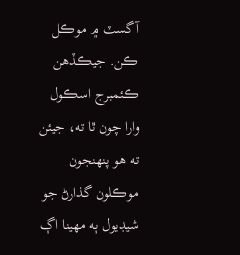آگسٽ ۾ موڪل ڪن. جيڪڏهن ڪئمبرج اسڪول وارا چون ٿا ته، جيئن ته هو پنهنجون موڪلون گذارڻ جو شيڊيول ٻه مهينا اڳ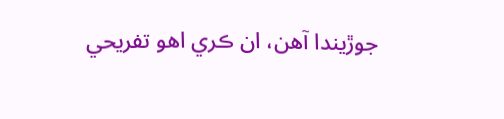جوڙيندا آهن، ان ڪري اهو تفريحي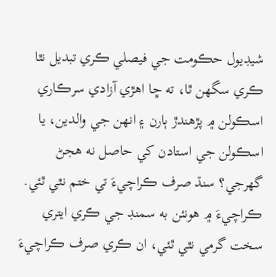شيڊيول حڪومت جي فيصلي ڪري تبديل نٿا ڪري سگهن ٿا، ته ڇا اهڙي آزادي سرڪاري اسڪولن ۾ پڙهندڙ ٻارن ۽ انهن جي والدين، يا اسڪولن جي استادن کي حاصل نه هجڻ گهرجي؟ سنڌ صرف ڪراچيءَ تي ختم نٿي ٿئي. ڪراچيءَ ۾ هونئن به سمنڊ جي ڪري ايتري سخت گرمي نٿي ٿئي، ان ڪري صرف ڪراچيءَ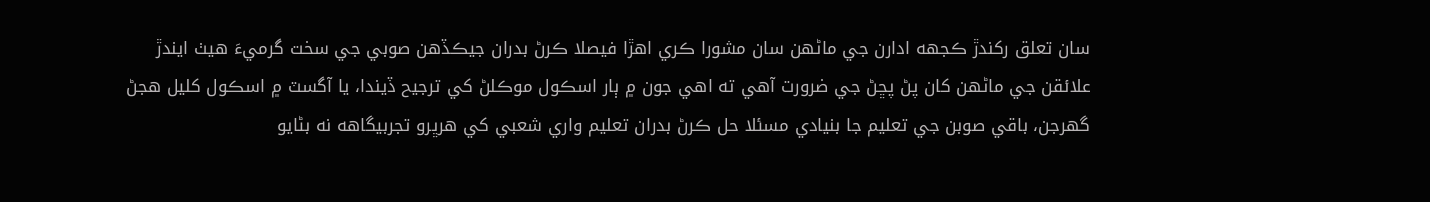سان تعلق رکندڙ ڪجهه ادارن جي ماڻهن سان مشورا ڪري اهڙا فيصلا ڪرڻ بدران جيڪڏهن صوبي جي سخت گرميءَ هيٺ ايندڙ علائقن جي ماڻهن کان پڻ پڇڻ جي ضرورت آهي ته اهي جون ۾ ٻار اسڪول موڪلڻ کي ترجيح ڏيندا، يا آگسٽ ۾ اسڪول کليل هجڻ گهرجن، باقي صوبن جي تعليم جا بنيادي مسئلا حل ڪرڻ بدران تعليم واري شعبي کي هرڀرو تجربيگاهه نه بڻايو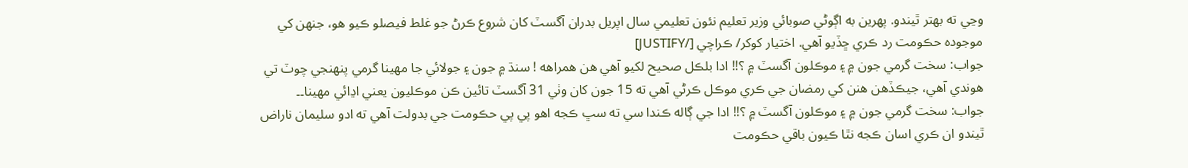وڃي ته بهتر ٿيندو. پهرين به اڳوڻي صوبائي وزير تعليم نئون تعليمي سال اپريل بدران آگسٽ کان شروع ڪرڻ جو غلط فيصلو ڪيو هو، جنهن کي موجوده حڪومت رد ڪري ڇڏيو آهي. اختيار کوکر/ ڪراچي [/JUSTIFY]
جواب: سخت گرمي جون ۾ ۽ موڪلون آگسٽ ۾ ؟!! ادا بلڪل صحيح لکيو آهي هن همراهه ! سنڌ ۾ جون ۽ جولائي جا مهينا گرمي پنهنجي چوٽ تي هوندي آهي، جيڪڏهن هنن کي رمضان جي ڪري موڪل ڪرڻي آهي ته 15 جون کان وٺي 31 آگسٽ تائين ڪن موڪليون يعني اڍائي مهينا۔۔
جواب: سخت گرمي جون ۾ ۽ موڪلون آگسٽ ۾ ؟!! ادا جي ڳاله ڪندا سي ته سڀ ڪجه اهو پي پي حڪومت جي بدولت آهي ته ادو سليمان ناراض ٿيندو ان ڪري اسان ڪجه نٿا ڪيون باقي حڪومت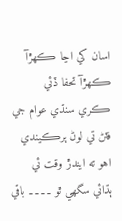اسان کي اڃا ڪهڙآ ڪهڙآ تحفا ڏئي ڪري سنڌي عوام جي فٽڻ تي لوڻ ٻرڪيندي اهو ته ايندڙ وقت ئي ٻڌائي سگهي ٿو ۔۔۔۔ باقي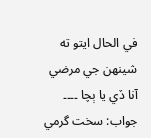في الحال ايتو ته شينهن جي مرضي آنا ڏي يا ٻچا ۔۔۔۔
جواب: سخت گرمي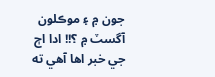جون ۾ ۽ موڪلون آگسٽ ۾ ؟!! ادا اڄ جي خبر اها آهي ته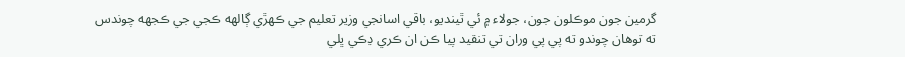گرمين جون موڪلون جون، جولاء ۾ ئي ٿينديو، باقي اسانجي وزير تعليم جي ڪهڙي ڳالهه ڪجي جي ڪجهه چوندس ته توهان چوندو ته پي پي وران تي تنقيد پيا ڪن ان ڪري ڍڪي ڀلي